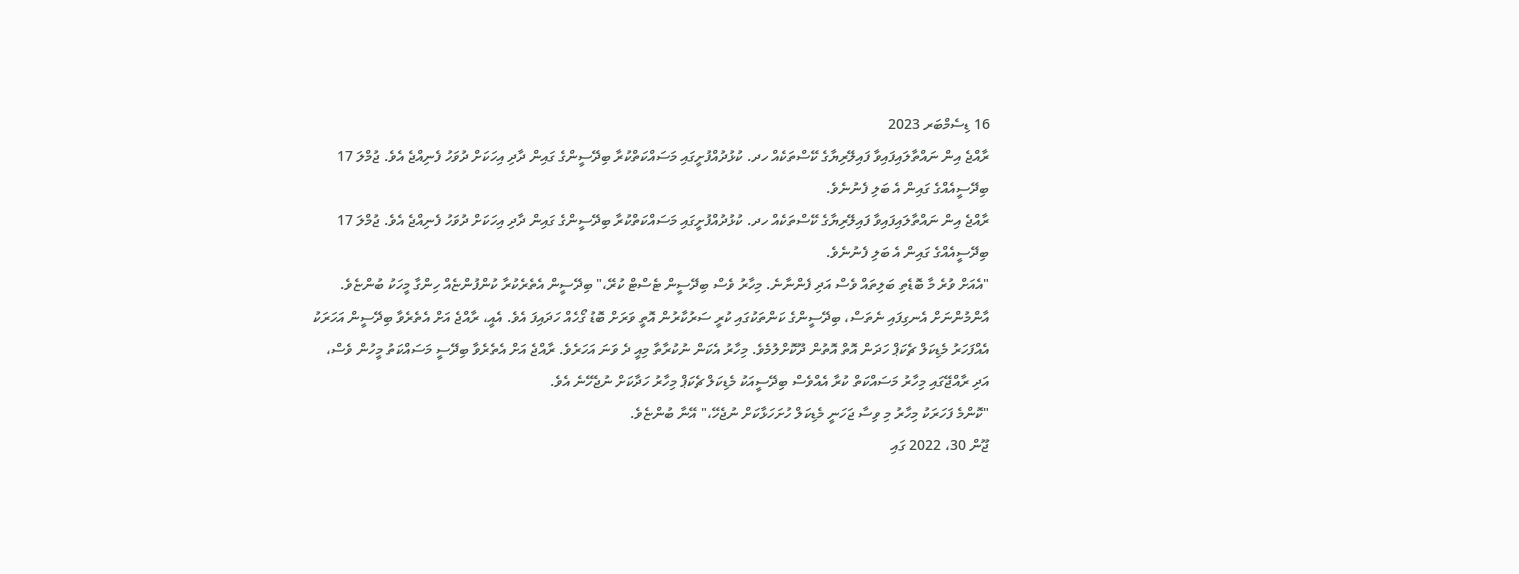16 ޑިސެމްބަރ 2023
ރާއްޖެ އިން ނައްތާލައިފައިވާ ފައިލޭރިޔާގެ ކޭސްތަކެއް ހދ. ކުޅުދުއްފުށީގައި މަސައްކަތްކުރާ ބިދޭސީންގެ ގައިން ދާދި އިހަކަށް ދުވަހު ފެނިއްޖެ އެވެ. ޖުމްލަ 17 ބިދޭސީއެއްގެ ގައިން އެ ބަލި ފެނުނެވެ.
ރާއްޖެ އިން ނައްތާލައިފައިވާ ފައިލޭރިޔާގެ ކޭސްތަކެއް ހދ. ކުޅުދުއްފުށީގައި މަސައްކަތްކުރާ ބިދޭސީންގެ ގައިން ދާދި އިހަކަށް ދުވަހު ފެނިއްޖެ އެވެ. ޖުމްލަ 17 ބިދޭސީއެއްގެ ގައިން އެ ބަލި ފެނުނެވެ.
"އެއަށް ވުރެ މާ ބޮޑެތި ބަލިތައް ވެސް އަދި ފެންނާނެ. މިހާރު ވެސް ބިދޭސީން ޓެސްޓް ކުރޭ،" ބިދޭސީން އެތެރެކުރާ ކުންފުންޏެއް ހިންގާ މީހަކު ބުންޏެވެ.
އާންމުންނަށް އެނގިފައި ނެތަސް، ބިދޭސީންގެ ކަންތަކުގައި ކުރީ ސަރުކާރުން އޮތީ ވަރަށް ބޮޑު ގޯހެއް ހަދައިފަ އެވެ. އެއީ، ރާއްޖެ އަށް އެތެރެވާ ބިދޭސީން އަހަރަކު އެއްފަހަރު މެޑިކަލް ޗެކަޕް ހަދަން އޮތް އޮތުން ދޫކޮށްލުމެވެ. މިހާރު އެކަން ނުކުރާތާ މިއީ ދެ ވަނަ އަހަރެވެ. ރާއްޖެ އަށް އެތެރެވާ ބިދޭސީ މަސައްކަތު މީހުން ވެސް، އަދި ރާއްޖޭގައި މިހާރު މަސައްކަތް ކުރާ އެއްވެސް ބިދޭސީއަކު މެޑިކަލް ޗެކަޕް މިހާރު ހަދާކަށް ނުޖެހޭނެ އެވެ.
"ކޮންމެ ފަހަރަކު މިހާރު މި ވިސާ ޖަހަނީ މެޑިކަލް ހުށަހަޅާކަށް ނުޖެހޭ،" އޭނާ ބުންޏެވެ.
ޖޫން 30، 2022 ގައި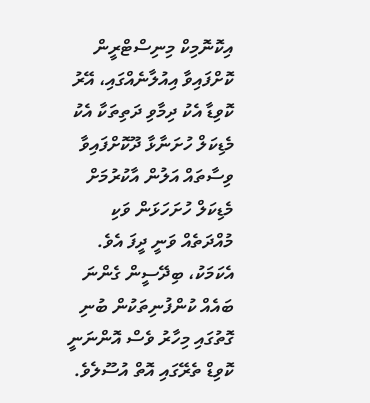އިކޮނޮމިކް މިނިސްޓްރީން ކޮށްފައިވާ އިއުލާނެއްގައި، އޭރު ކޮވިޑާ އެކު ދިމާވި ދަތިތަކާ އެކު މެޑިކަލް ހުށަނާޅާ ދޫކޮށްފައިވާ ވިސާތައް އަލުން އާކުރުމަށް މެޑިކަލް ހުށަހަޅަން ވަކި މުއްދަތެއް ވަނީ ދީފަ އެވެ. އެކަމަކު، ބިދޭސީން ގެންނަ ބައެއް ކުންފުނިތަކުން ބުނި ގޮތުގައި މިހާރު ވެސް އޮންނަނީ ކޮވިޑް ތެރޭގައި އޮތް އުސޫލެވެ.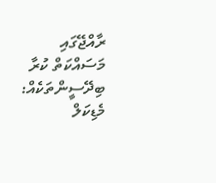ރާއްޖޭގައި މަސައްކަތް ކުރާ ބިދޭސީންތަކެއް: މެޑިކަލް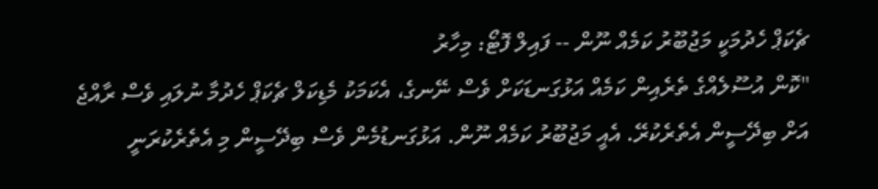ޗެކަޕް ހެދުމަކީ މަޖުބޫރު ކަމެއް ނޫން -- ފައިލް ފޮޓޯ: މިހާރު
"ކޮން އުސޫލެއްގެ ތެރެއިން ކަމެއް އަޅުގަނޑަކަށް ވެސް ނޭނގެ، އެކަމަކު މެޑިކަލް ޗެކަޕް ހެދުމާ ނުލައި ވެސް ރާއްޖެ އަށް ބިދޭސީން އެތެރެކުރޭ. އެއީ މަޖުބޫރު ކަމެއް ނޫން. އަޅުގަނޑުމެން ވެސް ބިދޭސީން މި އެތެރެކުރަނީ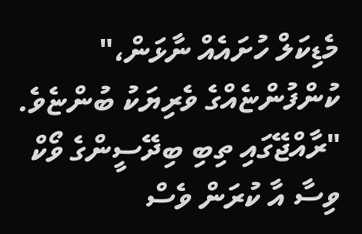މެޑިކަލް ހުށައެއް ނާޅަން،" ކުންފުންޏެއްގެ ވެރިޔަކު ބުންޏެވެ.
"ރާއްޖޭގައި ތިބި ބިދޭސީންގެ ވޯކް ވިސާ އާ ކުރަން ވެސް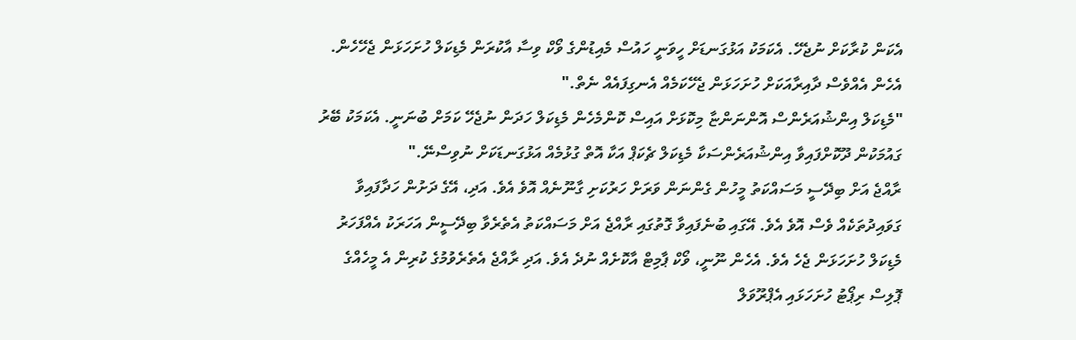އެކަން ކުރާކަށް ނުޖެހޭ. އެކަމަކު އަޅުގަނޑަށް ހީވަނީ ހައުސް މެއިޑުންގެ ވޯކް ވިސާ އާކުރަން މެޑިކަލް ހުށަހަޅަން ޖެހޭހެން. އެހެން އެއްވެސް ދާއިރާއަކަށް ހުށަހަޅަން ޖެހޭކަމެއް އެނގިފައެއް ނެތް."
"މެޑިކަލް އިންޝުއަރެންސް އޮންނަންޏާ މިކޮޅަށް އައިސް ކޮންމެހެން މެޑިކަލް ހަދަން ނުޖެހޭ ކަމަށް ބުނަނީ. އެކަމަކު ބޭރު ގައުމަކުން ދޫކޮށްފައިވާ އިންޝުއަރެންސަކާ މެޑިކަލް ޗެކަޕް އަކާ އޮތް ގުޅުމެއް އަޅުގަނޑަކަށް ނުވިސްނޭ."
ރާއްޖެ އަށް ބިދޭސީ މަސައްކަތު މީހުން ގެންނަން ވަރަށް ހަރުކަށި ގާނޫނެއް އޮވެ އެވެ. އަދި، އޭގެ ދަށުން ހަދާފައިވާ ގަވައިދުތަކެއް ވެސް އޮވެ އެވެ. އޭގައި ބުނެފައިވާ ގޮތުގައި ރާއްޖެ އަށް މަސައްކަތު އެތެރެވާ ބިދޭސީން އަހަރަކު އެއްފަހަރު މެޑިކަލް ހުށަހަޅަން ޖެހެ އެވެ. އެހެން ނޫނީ، ވޯކް ޕާމިޓް އާކޮށެއް ނުދެ އެވެ. އަދި ރާއްޖެ އެތެރެވުމުގެ ކުރިން އެ މީހެއްގެ ޕޮލިސް ރިޕޯޓު ހުށަހަޅައި އެޕްރޫވަލް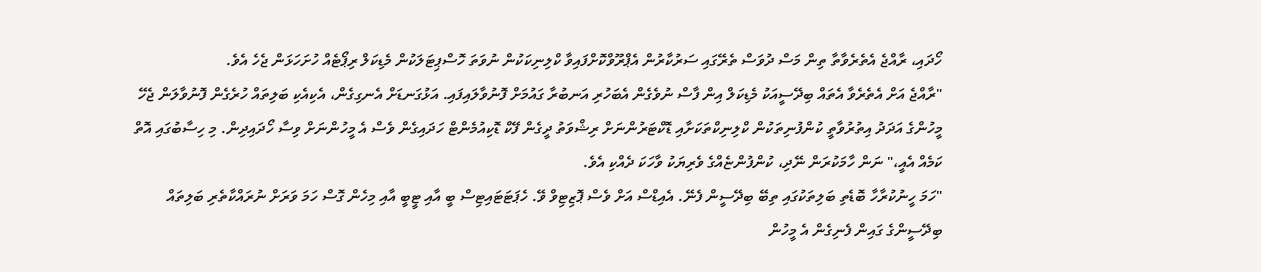ހޯދައި، ރާއްޖެ އެތެރެވާތާ ތިން މަސް ދުވަސް ތެރޭގައި ސަރުކާރުން އެޕްރޫވްކޮށްފައިވާ ކްލިނިކަކުން ނުވަތަ ހޮސްޕިޓަލަކުން މެޑިކަލް ރިޕޯޓެއް ހުށަހަޅަން ޖެހެ އެވެ.
"ރާއްޖެ އަށް އެތެރެވާ އެތައް ބިދޭސީއަކު މެޑިކަލް އިން ފާސް ނުވެގެން އެބަހުރި އަނބުރާ ގައުމަށް ފޮނުވާލައިފައި. އަޅުގަނޑަށް އެނގިގެން، އެކިއެކި ބަލިތައް ހުރެގެން ފޮނުވާލަން ޖެހޭ މީހުންގެ އަދަދު އިތުރުވާތީ ކުންފުނިތަކުން ކްލިނިކްތަކަށާއި ޑޮކްޓަރުންނަށް ރިޝްވަތު ދީގެން ފޭކް ޑޮކިއުމެންޓް ހަދައިގެން ވެސް އެ މީހުންނަށް ވިސާ ހޯދައިދިން. މި ހިސާބުގައި އޮތް ކަމެއް އެއީ،" ނަން ހާމަކުރަން ނޭދި، ކުންފުންޏެއްގެ ވެރިޔަކު ވާހަކަ ދެއްކި އެވެ.
"ހަމަ ހީނުކުރާހާ ބޮޑެތި ބަލިތަކުގައި ތިބޭ ބިދޭސީން ފެނޭ. އެއިޑްސް އަށް ވެސް ޕޮޒިޓިވް ވޭ. ހެޕަޓަޓައިޓިސް ބީ އާއި ޓީބީ އާއި މިހެން ގޮސް ހަމަ ވަރަށް ނުރައްކާތެރި ބަލިތައް ބިދޭސީންގެ ގައިން ފެނިގެން އެ މީހުން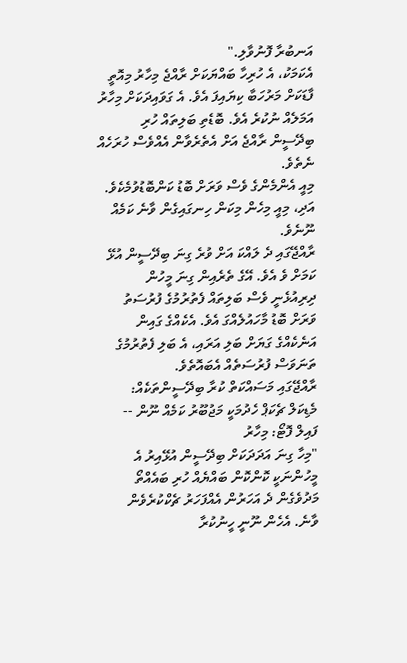އަނބުރާ ފޮނުވާލި."
އެކަމަކު، އެ ހުރިހާ ބައްޔަކަށް ރާއްޖެ މިހާރު މިއޮތީ ފާޑަކަށް މަރުހަބާ ކިޔައިފަ އެވެ. އެ ގަވައިދަކަށް މިހާރު އަމަލެއް ނުކުރެ އެވެ. ބޮޑެތި ބަލިތައް ހުރި ބިދޭސީން ރާއްޖެ އަށް އެތެރެވާން އެއްވެސް ހުރަހެއް ނެތެވެ.
މިއީ އެންމެންގެ ވެސް ވަރަށް ބޮޑު ކަންބޮޑުވުމެކެވެ. އަދި، މިއީ މިހެން މިކަން ހިނގައިގެން ވާނެ ކަމެއް ނޫނެވެ.
ރާއްޖޭގައި ދެ ލައްކަ އަށް ވުރެ ގިނަ ބިދޭސީން އުޅޭ ކަމަށް ވެ އެވެ. އޭގެ ތެރެއިން ގިނަ މީހުން ދިރިއުޅެނީ ވެސް ބަލިތައް ފެތުރުމުގެ ފުރުސަތު ވަރަށް ބޮޑު މާހައުލެއްގަ އެވެ. އެކެއްގެ ގައިން އަނެކެއްގެ ގަޔަށް ބަލި އަރައި، އެ ބަލި ފެތުރުމުގެ ތަނަވަސް ފުރުސަތެއް އެބައޮތެވެ.
ރާއްޖޭގައި މަސައްކަތް ކުރާ ބިދޭސީންތަކެއް: މެޑިކަލް ޗެކަޕް ހެދުމަކީ މަޖުބޫރު ކަމެއް ނޫން -- ފައިލް ފޮޓޯ: މިހާރު
"މިހާ ގިނަ އަދަދަކަށް ބިދޭސީން އުޅޭއިރު އެ މީހުންނަކީ ކޮންކޮން ބައްޔެއް ހުރި ބައެއްތޯ މަދުވެގެން ދެ އަހަރުން އެއްފަހަރު ޗެކްކުރެވެން ވާނެ. އެހެން ނޫނީ ހީނުކުރާ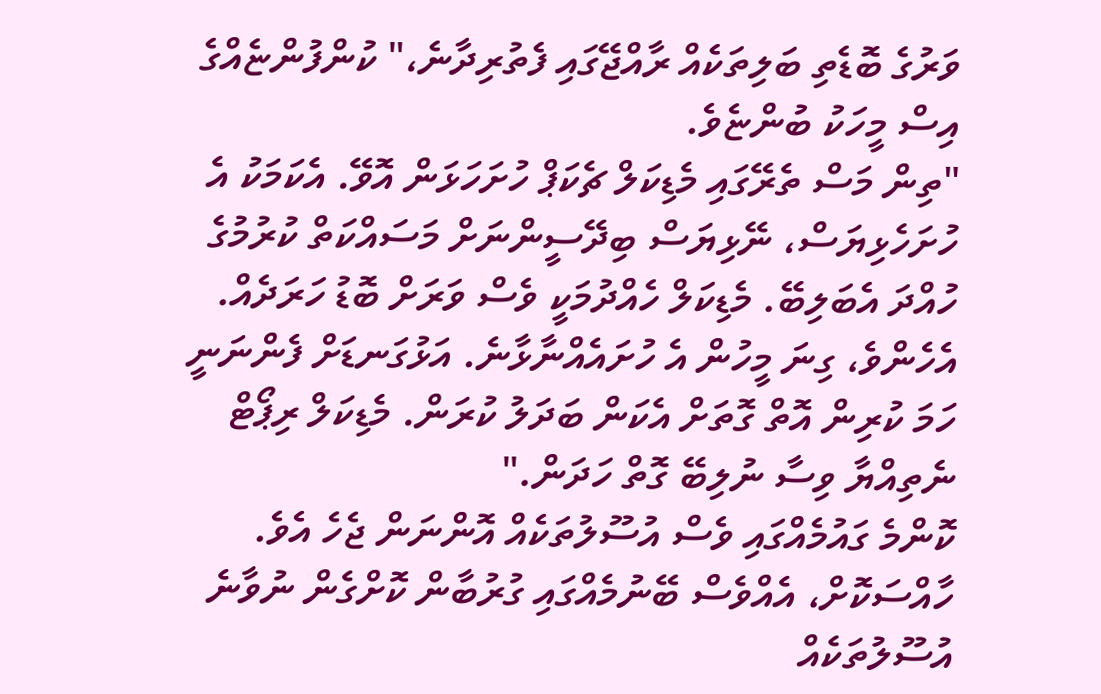ވަރުގެ ބޮޑެތި ބަލިތަކެއް ރާއްޖޭގައި ފެތުރިދާނެ،" ކުންފުންޏެއްގެ އިސް މީހަކު ބުންޏެވެ.
"ތިން މަސް ތެރޭގައި މެޑިކަލް ޗެކަޕް ހުށަހަޅަން އޮވޭ. އެކަމަކު އެ ހުށަހެޅިޔަސް، ނޭޅިޔަސް ބިދޭސީންނަށް މަސައްކަތް ކުރުމުގެ ހުއްދަ އެބަލިބޭ. މެޑިކަލް ހެއްދުމަކީ ވެސް ވަރަށް ބޮޑު ހަރަދެއް. އެހެންވެ، ގިނަ މީހުން އެ ހުށައެއްނާޅާނެ. އަޅުގަނޑަށް ފެންނަނީ ހަމަ ކުރިން އޮތް ގޮތަށް އެކަން ބަދަލު ކުރަން. މެޑިކަލް ރިޕޯޓް ނެތިއްޔާ ވިސާ ނުލިބޭ ގޮތް ހަދަން."
ކޮންމެ ގައުމެއްގައި ވެސް އުސޫލުތަކެއް އޮންނަން ޖެހެ އެވެ. ހާއްސަކޮށް، އެއްވެސް ބޭނުމެއްގައި ގުރުބާން ކޮށްގެން ނުވާނެ އުސޫލުތަކެއް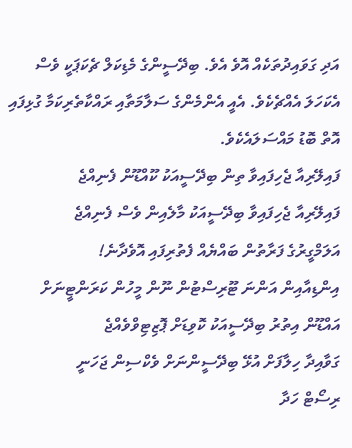އަދި ގަވައިދުތަކެއް އޮވެ އެވެ. ބިދޭސީންގެ މެޑިކަލް ޗެކަޕަކީ ވެސް އެކަހަލަ އެއްޗެކެވެ. އެއީ އެންމެންގެ ސަލާމަތާއި ރައްކާތެރިކަމާ ގުޅިފައި އޮތް ބޮޑު މައްސަލައެކެވެ.
ފައިލޭރިއާ ޖެހިފައިވާ ތިން ބިދޭސީއަކު ކޫއްޑޫން ފެނިއްޖެ
ފައިލޭރިއާ ޖެހިފައިވާ ބިދޭސީއަކު މާލެއިން ވެސް ފެނިއްޖެ
އަލަމްގީރުގެ ފަރާތުން ބައްޔެއް ފެތުރިފައި އޮވެދާނެ!
އިންޑިއާއިން އަންނަ ޓޫރިސްޓުން ނޫން މީހުން ކަރަންޓީނަށް
އައްޑޫން އިތުރު ބިދޭސީއަކު ކޮވިޑަށް ޕޮޒިޓިވްވެއްޖެ
ގަވާއިދާ ހިލާފަށް އުޅޭ ބިދޭސީންނަށް ވެކްސިން ޖަހަނީ
ރިސޯޓް ހަދާ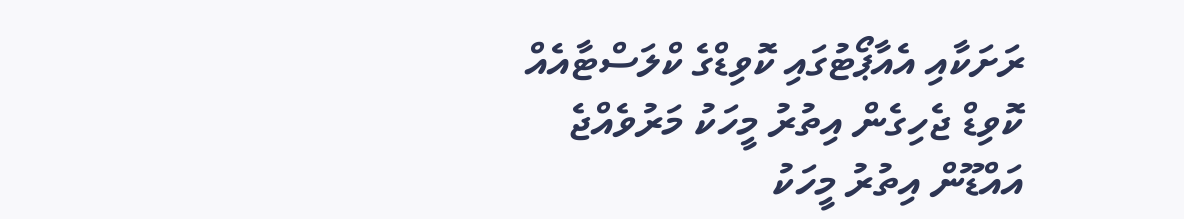ރަށަކާއި އެއާޕޯޓުގައި ކޮވިޑްގެ ކްލަސްޓާއެއް
ކޮވިޑް ޖެހިގެން އިތުރު މީހަކު މަރުވެއްޖެ
އައްޑޫން އިތުރު މީހަކު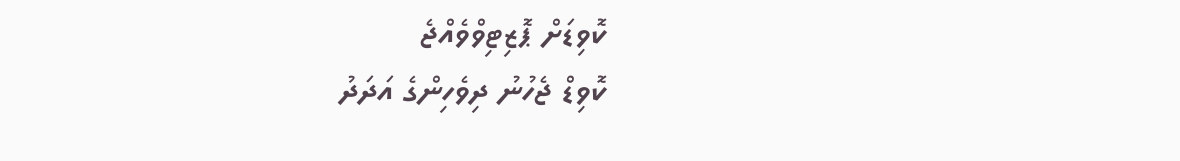ކޮވިޑަށް ޕޮޒިޓިވްވެއްޖެ
ކޮވިޑް ޖެހުނު ދިވެހިންގެ އަދަދު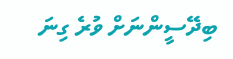ބިދޭސީންނަށް ވުރެ ގިނަ